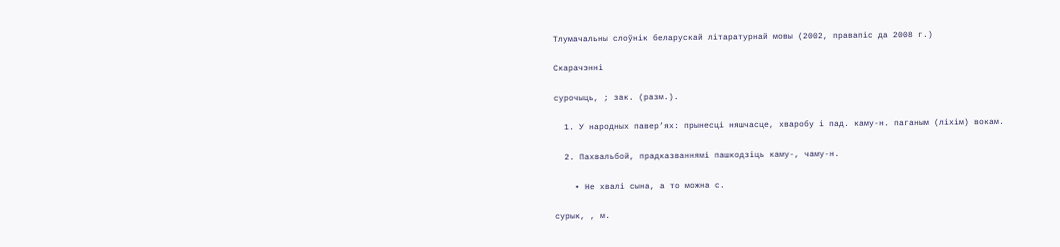Тлумачальны слоўнік беларускай літаратурнай мовы (2002, правапіс да 2008 г.)

Скарачэнні

сурочыць, ; зак. (разм.).

  1. У народных павер’ях: прынесці няшчасце, хваробу і пад. каму-н. паганым (ліхім) вокам.

  2. Пахвальбой, прадказваннямі пашкодзіць каму-, чаму-н.

    • Не хвалі сына, а то можна с.

сурык, , м.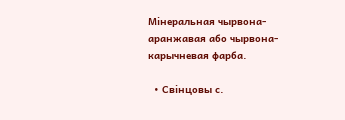Мінеральная чырвона-аранжавая або чырвона-карычневая фарба.

  • Свінцовы с.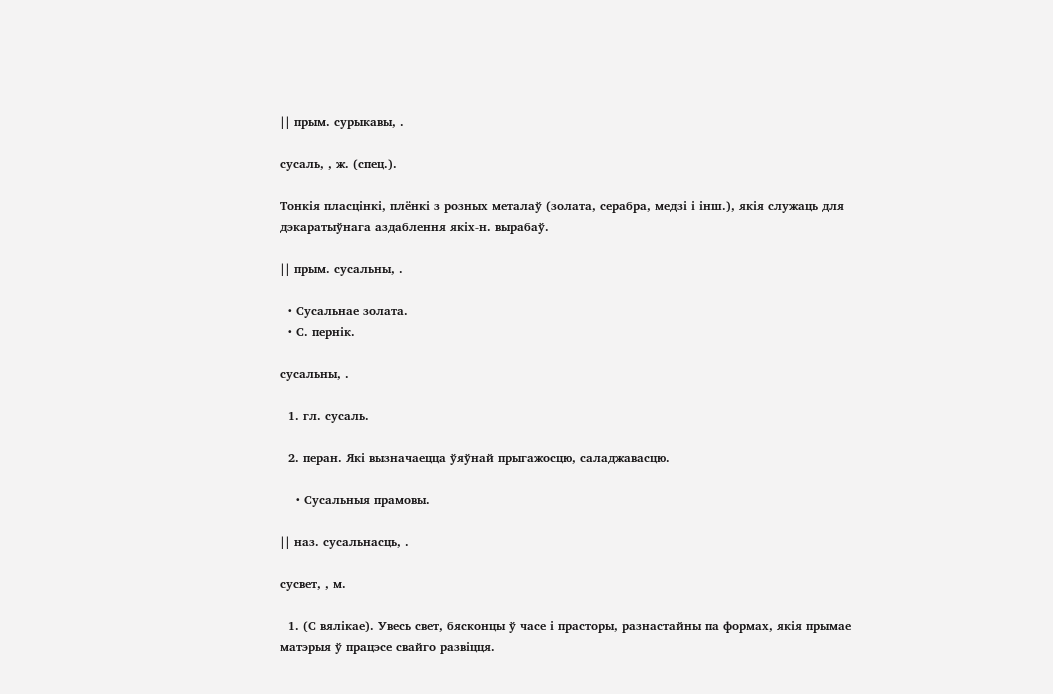|| прым. сурыкавы, .

сусаль, , ж. (спец.).

Тонкія пласцінкі, плёнкі з розных металаў (золата, серабра, медзі і інш.), якія служаць для дэкаратыўнага аздаблення якіх-н. вырабаў.

|| прым. сусальны, .

  • Сусальнае золата.
  • С. пернік.

сусальны, .

  1. гл. сусаль.

  2. перан. Які вызначаецца ўяўнай прыгажосцю, саладжавасцю.

    • Сусальныя прамовы.

|| наз. сусальнасць, .

сусвет, , м.

  1. (С вялікае). Увесь свет, бясконцы ў часе і прасторы, разнастайны па формах, якія прымае матэрыя ў працэсе свайго развіцця.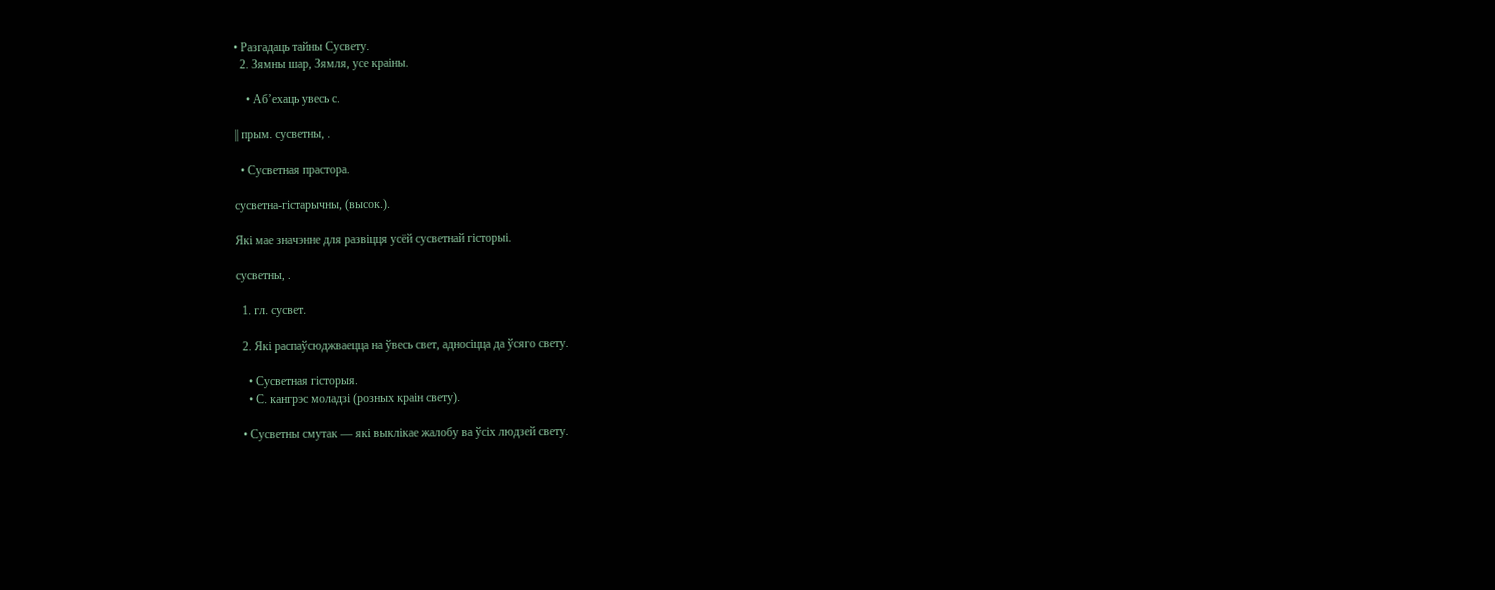• Разгадаць тайны Сусвету.
  2. Зямны шар, Зямля, усе краіны.

    • Аб’ехаць увесь с.

|| прым. сусветны, .

  • Сусветная прастора.

сусветна-гістарычны, (высок.).

Які мае значэнне для развіцця усёй сусветнай гісторыі.

сусветны, .

  1. гл. сусвет.

  2. Які распаўсюджваецца на ўвесь свет, адносіцца да ўсяго свету.

    • Сусветная гісторыя.
    • С. кангрэс моладзі (розных краін свету).

  • Сусветны смутак — які выклікае жалобу ва ўсіх людзей свету.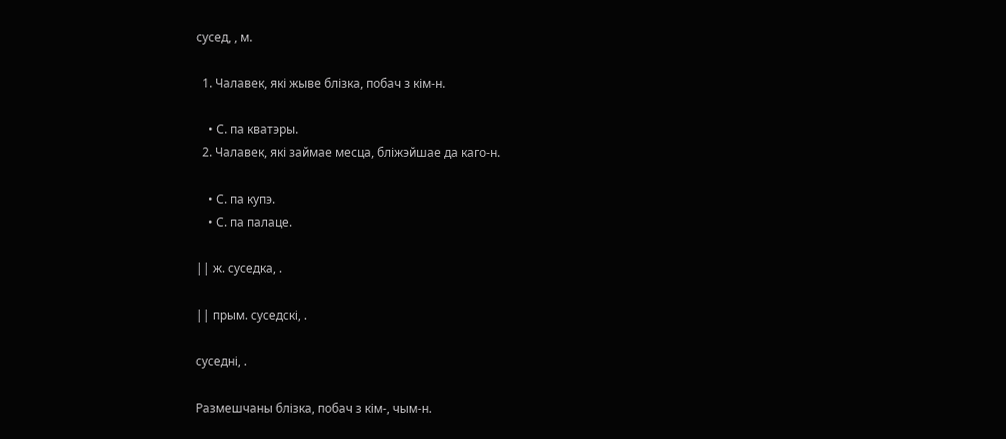сусед, , м.

  1. Чалавек, які жыве блізка, побач з кім-н.

    • С. па кватэры.
  2. Чалавек, які займае месца, бліжэйшае да каго-н.

    • С. па купэ.
    • С. па палаце.

|| ж. суседка, .

|| прым. суседскі, .

суседні, .

Размешчаны блізка, побач з кім-, чым-н.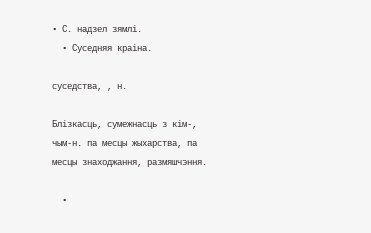• С. надзел зямлі.
  • Суседняя краіна.

суседства, , н.

Блізкасць, сумежнасць з кім-, чым-н. па месцы жыхарства, па месцы знаходжання, размяшчэння.

  •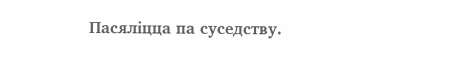Пасяліцца па суседству.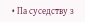• Па суседству з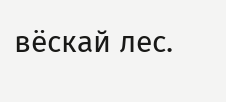вёскай лес.